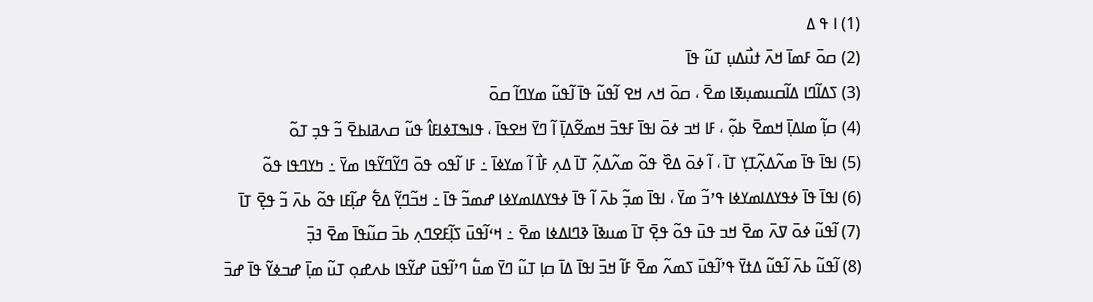(1) ߊ ߟ ߡ
(2) ߛߋ߫ ߓߘߊ߫ ߞߍ߫ ߙߎ߯ߡߎ߲ ߠߎ߬ ߟߊ߫
(3) ߖߡߊ߬ߣߊ ߡߊ߬ߛߎߘߎ߲ߧߊ ߘߐ߫ ، ߛߋ߫ ߞߍ ߞߐ ߊ߬ߟߎ߬ ߟߊ߫ ߊ߬ߟߎ߬ ߘߌߣߊ߬ ߛߋ߫
(4) ߛߊ߲߬ ߘߊߡߊ߲߫ ߞߘߐ߫ ߕߋ߲߬ ، ߓߊ ߞߏ ߦߋ߫ ߊߟߊ߫ ߓߟߏ߫ ߞߘߐ߬ߡߊ߲߫ ߊ߬ ߣߌ߫ ߞߐߟߊ߫ ، ߟߊߒߠߦߊߓߊ߮ ߟߎ߬ ߛߍߥߊߕߐ߫ ߏ߬ ߟߏ߲ ߠߋ߬
(5) ߊߟߊ߫ ߟߊ߫ ߘߍ߬ߡߍ߲߬ߠߌ߲ ߠߊ߫ ، ߊ߬ ߦߋ߫ ߡߐ߰ ߟߋ߬ ߘߍ߬ߡߍ߲߬ ߠߊ߫ ߡߍ߲ ߓߊ߯ ߊ߬ ߘߌߦߊ߫ ߸ ߓߊ ߊ߬ߟߋ ߟߋ߫ ߣߌ߬ߣߌ߬ߟߊ ߘߌ߫ ߸ ߤߌߣߟߊ ߟߋ߬
(6) ߊߟߊ߫ ߟߊ߫ ߦߟߌߡߊߘߌߦߊ ߟߴߏ߬ ߘߌ߫ ، ߊߟߊ߫ ߘߏ߲߬ ߕߍ߫ ߊ߬ ߟߊ߫ ߦߟߌߡߊߘߌߦߊ ߝߘߏ߬ ߟߊ߫ ߸ ߞߏ߬ߣߌ߲߬ ߡߐ߱ ߝߊ߲߬ߓߊ ߟߋ߬ ߕߍ߫ ߏ߬ ߟߐ߲߫ ߠߊ߫
(7) ߊ߬ߟߎ߬ ߦߋ߫ ߜߍ߫ ߘߐ߫ ߞߏ ߟߎ߫ ߟߋ߬ ߟߐ߲߫ ߠߊ߫ ߘߎߢߊ߫ ߢߣߊߡߦߊ ߘߐ߫ ߸ ߞߵߊ߬ߟߎ߫ ߖߊ߲߬ߓߐߣߍ߲ ߕߏ߫ ߛߎ߬ߟߊ߫ ߘߐ߫ ߔߏ߲߫
(8) ߊ߬ߟߎ߬ ߕߍ߫ ߊ߬ߟߎ߬ ߡߙߌ߫ ߟߴߊ߬ߟߎ߫ ߖߘߍ߬ ߘߐ߫ ߓߊ߬ ߞߏ߫ ߊߟߊ߫ ߡߊ߫ ߛߊ߲ ߠߎ߬ ߣߌ߫ ߘߎ߱ ߣߴߊ߬ߟߎ߫ ߝߌ߬ߟߊ ߕߍߝߋ߲ ߠߎ߬ ߘߊ߲߫ ߝߏߦߌ߬ ߟߊ߫ ߝߏ߫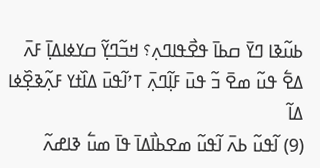ߕߎ߬ߢߊ ߣߌ߫ ߛߕߊ߫ ߟߐ߯ߟߊߣߍ߲؟ ߞߏ߬ߣߌ߲߬ ߛߌߦߊߡߊ߲߫ ߓߍ߫ ߡߐ߱ ߟߎ߬ ߘߐ߫ ߏ߬ ߟߎ߫ ߓߊ߲߬ߣߍ߲߫ ߠߴߊ߬ߟߎ߫ ߡߊ߰ߙߌ ߓߍ߲߬ߢߐ߲߰ߦߊ ߡߊ߬
(9) ߊ߬ߟߎ߬ ߕߍ߫ ߊ߬ߟߎ߬ ߘߐߕߊ߯ߡߊ߫ ߟߊ߫ ߘߎ߱ ߢߊߝߍ߬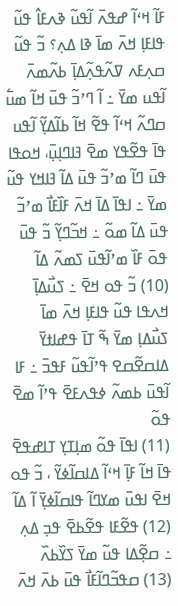ߓߊ߬ ߞߵߊ߬ ߝߟߍ߫ ߊ߬ߟߎ߬ ߢߍߓߊ߮ ߟߎ߬ ߟߊߓߊ߲ ߞߍ߫ ߘߊ߫ ߢߊ ߡߍ߲؟ ߏ߬ ߟߎ߬ ߛߍ߲ߓߍ ߜߍ߬ߟߍ߲߬ߡߊ߲߫ ߕߍ߬ߘߍ߫ ߊ߬ߟߎ ߘߌ߫ ߸ ߊ߬ ߣߴߏ߬ ߟߎ߫ ߞߊ߬ ߘߎ߱ ߛߣߍ߬ ߞߵߊ߬ ߟߐ߬ ߞߊ߬ ߕߊ߬ߡߌ߲߬ ߊ߬ߟߎ ߟߊ߫ ߟߐ߬ߟߌ ߘߐ߫ ߔߊߣߊ߲ߎ߲߫، ߞߋߟߊ ߟߎ߫ ߣߊ߬ ߘߴߏ߬ ߟߎ߫ ߡߊ߬ ߔߊߞߌ ߟߎ߬ ߘߌ߫ ߸ ߊߟߊ߫ ߡߊ߫ ߞߍ߫ ߓߊ߰ߓߊ߯ ߘߴߏ߬ ߟߎ߫ ߡߊ߬ ߘߋ߬ ߸ ߞߏ߬ߣߌ߲߬ ߏ߬ ߟߎ߫ ߟߋ߫ ߓߊ߰ ߘߴߊ߬ߟߎ߫ ߖߘߍ߬ ߡߊ߬
(10) ߏ߬ ߟߋ ߞߐ߫ ߸ ߖߎ߯ߡߊ߲߫ ߞߍߟߊ ߟߎ߬ ߟߊߓߊ߲ ߞߍ߫ ߘߊ߫ ߖߎ߯ߡߊ߲ ߘߌ߫ ߒ߬ ߠߊ߫ ߟߝߊߙߌ߫ ߡߊߛߐ߬ߛߐ ߟߴߊ߬ߟߎ߬ ߓߟߏ߫ ߸ ߓߊ ߊ߬ߟߎ߫ ߕߘߍ߬ ߦߟߍߓߐ߫ ߟߴߊ߬ ߘߐ߫ ߟߋ߬
(11) ߊߟߊ߫ ߟߋ߬ ߘߊ߲ߠߌ߲ ߠߊߝߟߐ߫ ߟߊ߫ ߞߊ߬ ߓߊ߲߫ ߞߵߊ߬ ߡߊߛߊ߬ߦߌ߬ ، ߏ߬ ߟߋ ߞߐ߫ ߊߟߎ߫ ߘߌߣߊ߬ ߟߊߛߊ߬ߦߌ߲߫ ߊ߬ ߡߊ߬
(12) ߟߐ߬ߓߊ ߟߐ߬ߕߐ߫ ߟߏ߲ ߡߍ߲ ߸ ߛߐ߲߬ߡߊ ߟߎ߬ ߘߌ߫ ߖߌ߰ߕߍ߰
(13) ߛߟߏ߬ߣߊ߬ߓߊ߯ ߟߎ߫ ߕߍ߫ ߞߍ߫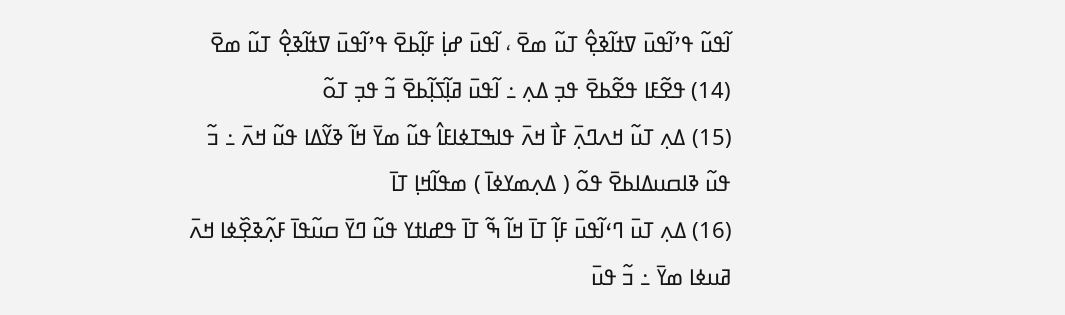ߊ߬ߟߎ߬ ߟߴߊ߬ߟߎ߫ ߜߙߊ߬ߢߐ߲߮ ߠߎ߬ ߘߐ߫ ، ߊ߬ߟߎ߫ ߝߊ߲߭ ߓߊ߲߬ߕߐ߫ ߟߴߊ߬ߟߎ߫ ߜߙߊ߬ߢߐ߲߮ ߠߎ߬ ߘߐ߫
(14) ߟߐ߬ߓߊ ߟߐ߬ߕߐ߫ ߟߏ߲ ߡߍ߲ ߸ ߊ߬ߟߎ߫ ߥߊ߲߬ߖߊ߲߬ߕߐ߫ ߏ߬ ߟߏ߲ ߠߋ߬
(15) ߡߍ߲ ߠߎ߬ ߞߍߣߍ߲߫ ߓߊ߯ ߞߍ߫ ߟߊߒߠߦߊߓߊ߮ ߟߎ߬ ߘߌ߫ ߞߊ߬ ߢߌ߬ߡߊ ߟߎ߬ ߞߍ߫ ߸ ߏ߬ ߟߎ߬ ߢߊߛߎߡߊߕߐ߫ ߟߋ߬ ( ߡߍ߲ߘߌߦߊ߫ ) ߘߟߊ߬ߞߊ߲ ߠߊ߫
(16) ߡߍ߲ ߠߎ߫ ߣߵߊ߬ߟߎ߫ ߓߊ߲߬ ߠߊ߫ ߞߊ߬ ߒ߬ ߠߊ߫ ߟߝߊߙߌ ߟߎ߬ ߣߌ߫ ߛߎ߬ߟߊ߫ ߓߍ߲߬ߢߐ߲߰ߦߊ ߞߍ߫ ߥߎߦߊ ߘߌ߫ ߸ ߏ߬ ߟߎ߫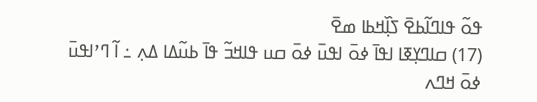ߟߋ߬ ߟߊߣߊ߬ߕߐ߫ ߖߊ߲߰ߞߕߊ ߘߐ߫
(17) ߛߊߣߌ߲ߧߊ ߊߟߊ߫ ߦߋ߫ ߊߟߎ߫ ߦߋ߫ ߛߎ ߟߊߞߏ߬ ߟߊ߫ ߕߎ߬ߡߊ ߡߍ߲ ߸ ߊ߬ ߣߴߊߟߎ߫ ߦߋ߫ ߞߣߍ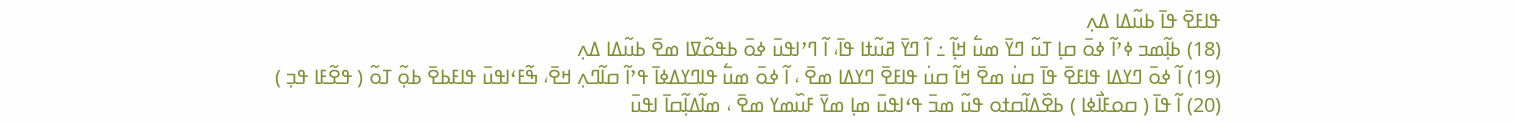ߟߊߓߐ߫ ߟߊ߫ ߕߎ߬ߡߊ ߡߍ߲
(18) ߕߊ߲߬ߘߏ ߦߴߊ߬ ߦߋ߫ ߛߊ߲ ߠߎ߬ ߣߌ߫ ߘߎ߱ ߞߊ߲߬ ߸ ߊ߬ ߣߌ߫ ߥߎ߬ߙߊ ߟߊ߫، ߊ߬ ߣߴߊߟߎ߫ ߦߋ߫ ߕߟߋ߬ߜߊ ߘߐ߫ ߕߎ߬ߡߊ ߡߍ߲
(19) ߊ߬ ߦߋ߫ ߣߌߡߊ ߟߊߓߐ߫ ߟߊ߫ ߛߎ߭ ߘߐ߫ ߞߊ߬ ߛߎ߭ ߟߊߓߐ߫ ߣߌߡߊ ߘߐ߫ ، ߊ߬ ߦߋ߫ ߘߎ߱ ߟߊߣߌߡߦߊ߫ ߟߴߊ߬ ߛߊ߬ߣߍ߲ ߞߐ߫، ߒ߬ߓߵߊߟߎ߫ ߟߊߓߕߐ߫ ߕߋ߲߬ ߠߋ߬ ( ߟߐ߬ߓߊ ߟߏ߲ )
(20) ߊ߬ ߟߊ߫ ( ߛߋߓߊ߯ߦߊ ) ߕߐ߰ߡߊ߬ߛߙߋ ߟߎ߬ ߘߏ߫ ߟߵߊߟߎ߫ ߘߊ߲ ߘߌ߫ ߓߎ߰ߘߌ ߘߐ߫ ، ߘߊ߬ߡߊ߲߬ߛߊ߫ ߊߟߎ߫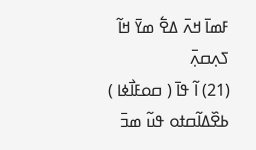ߓߘߊ߫ ߞߍ߫ ߡߐ߱ ߘߌ߫ ߞߊ߬ ߖߍ߲ߛߍ߲߫
(21) ߊ߬ ߟߊ߫ ( ߛߋߓߊ߯ߦߊ ) ߕߐ߰ߡߊ߬ߛߙߋ ߟߎ߬ ߘߏ߫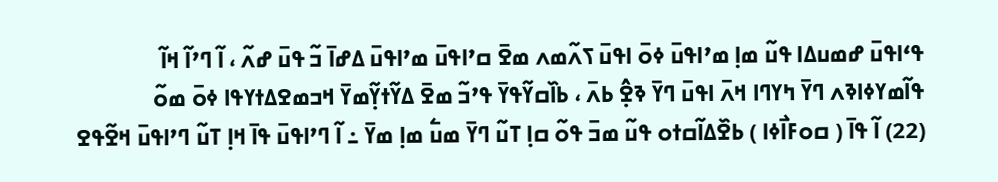ߟߵߊߟߎ߫ ߝߘߎߡߊ ߟߎ߬ ߘߊ߲ ߘߴߊߟߎ߫ ߦߋ߫ ߊߟߎ߫ ߖߍ߬ߘߍ ߘߐ߫ ߛߴߊߟߎ߫ ߘߴߊߟߎ߫ ߡߝߊ߫ ߏ߬ ߟߎ߫ ߝߍ߬ ، ߊ߬ ߣߴߊ߬ ߞߊ߬ ߟߊ߬ߘߌߦߊߢߍ ߣߌ߫ ߤߌߣߊ ߞߍ߫ ߊߟߎ߫ ߣߌ߫ ߢߐ߲߮ ߕߍ߫ ، ߕߊ߰ߛߌ߬ߟߌ߫ ߟߴߏ߬ ߘߐ߫ ߡߌ߬ߙߌ߲߬ߘߌ߫ ߞߏߘߐߡߙߌߟߊ ߦߋ߫ ߘߋ߬
(22) ߊ߬ ߟߊ߫ ( ߛߋߓߊ߯ߦߊ ) ߕߐ߰ߡߊ߬ߛߙߋ ߟߎ߬ ߘߏ߫ ߟߋ߬ ߛߊ߲ ߠߎ߬ ߣߌ߫ ߘߎ߱ ߘߊ߲ ߘߌ߫ ߸ ߊ߬ ߣߴߊߟߎ߫ ߟߊ߫ ߞߊ߲ ߠߎ߬ ߣߴߊߟߎ߫ ߞߐ߬ߟߐ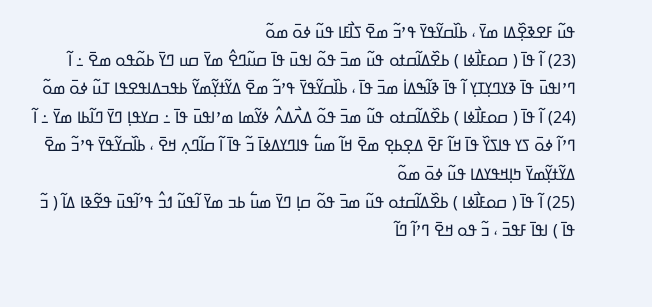ߟߎ߬ ߓߐߢߐ߲߰ߡߊ ߘߌ߫ ، ߕߊ߰ߛߌ߬ߟߌ߫ ߟߴߏ߬ ߘߐ߫ ߖߊ߯ߓߊ ߟߎ߬ ߦߋ߫ ߘߋ߬
(23) ߊ߬ ߟߊ߫ ( ߛߋߓߊ߯ߦߊ ) ߕߐ߰ߡߊ߬ߛߙߋ ߟߎ߬ ߘߏ߫ ߟߋ߬ ߊߟߎ߫ ߟߊ߫ ߛߎ߬ߣߐ߮ ߘߌ߫ ߛߎ ߣߌ߫ ߕߋ߬ߟߋ ߘߐ߫ ߸ ߊ߬ ߣߴߊߟߎ߫ ߟߊ߫ ߢߌߣߌ߲ߠߌ߲ ߊ߬ ߟߊ߫ ߢߊ߬ߒߡߊ߭ ߘߏ߫ ߟߊ߫ ، ߕߊ߰ߛߌ߬ߟߌ߫ ߟߴߏ߬ ߘߐ߫ ߡߌ߬ߙߌ߲߬ߘߌ߬ ߕߟߏߡߊߟߐߟߊ ߠߎ߬ ߦߋ߫ ߘߋ߬
(24) ߊ߬ ߟߊ߫ ( ߛߋߓߊ߯ߦߊ ) ߕߐ߰ߡߊ߬ߛߙߋ ߟߎ߬ ߘߏ߫ ߟߋ߬ ߡߍ߯ߡߍ߮ ߦߌ߬ߘߊ ߘߴߊߟߎ߫ ߟߊ߫ ߸ ߛߌߟߊ߲ ߣߌ߫ ߣߊ߬ߕߊ ߘߌ߫ ߸ ߊ߬ ߣߴߊ߬ ߦߋ߫ ߖߌ ߟߊߖߌ߰ ߟߊ߫ ߞߊ߬ ߓߐ߫ ߡߐ߲ߕߐ߲ ߘߐ߫ ߞߊ߬ ߘߎ߱ ߟߊߣߌߡߦߊ߫ ߏ߬ ߟߊ߫ ߊ߬ ߛߊ߬ߣߍ߲ ߞߐ߫ ، ߕߊ߰ߛߌ߬ߟߌ߫ ߟߴߏ߬ ߘߐ߫ ߡߌ߬ߙߌ߲߬ߘߌ߫ ߤߊ߲ߞߟߌߡߊ ߟߎ߬ ߦߋ߫ ߘߋ߬
(25) ߊ߬ ߟߊ߫ ( ߛߋߓߊ߯ߦߊ ) ߕߐ߰ߡߊ߬ߛߙߋ ߟߎ߬ ߘߏ߫ ߟߋ߬ ߛߊ߲ ߣߌ߫ ߘߎ߱ ߕߏ ߘߌ߫ ߊ߬ߟߎ߬ ߗߏ߮ ߟߴߊ߬ߟߎ߫ ߟߐ߬ߢߊ ߡߊ߬ ( ߏ߬ ߟߊ߫ ) ߊߟߊ߫ ߓߟߏ߫ ، ߏ߬ ߟߋ ߞߐ߫ ߣߴߊ߬ ߣߊ߬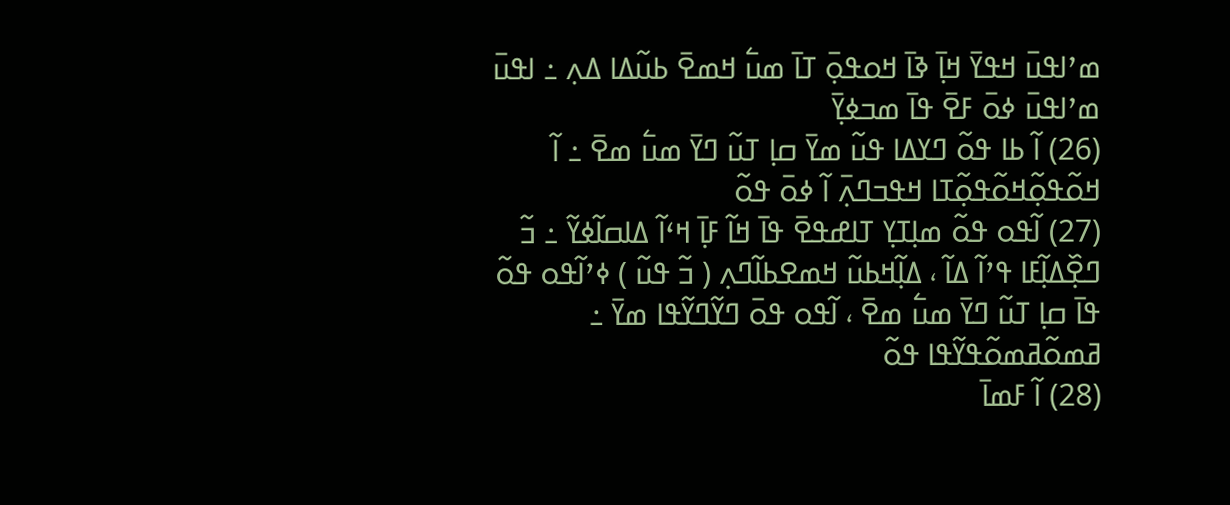ߘߴߊߟߎ߫ ߞߟߌ߫ ߞߊ߲߫ ߢߊ߫ ߞߋߟߋ߲߫ ߠߊ߫ ߘߎ߱ ߞߘߐ߫ ߕߎ߬ߡߊ ߡߍ߲ ߸ ߊߟߎ߫ ߘߴߊߟߎ߫ ߦߋ߫ ߓߐ߫ ߟߊ߫ ߘߏߦߌ߲߫
(26) ߊ߬ ߕߊ ߟߋ߬ ߣߌߡߊ ߟߎ߬ ߘߌ߫ ߛߊ߲ ߠߎ߬ ߣߌ߫ ߘߎ߱ ߘߐ߫ ߸ ߊ߬ ߞߋ߬ߟߋ߲߬ߞߋ߬ߟߋ߲߬ߠߊ ߞߟߏߣߍ߲߫ ߊ߬ ߦߋ߫ ߟߋ߬
(27) ߊ߬ߟߋ ߟߋ߬ ߘߊ߲ߠߌ߲ ߠߊߝߟߐ߫ ߟߊ߫ ߞߊ߬ ߓߊ߲߫ ߞߵߊ߬ ߡߊߛߊ߬ߦߌ߬ ߸ ߏ߬ ߣߐ߲߰ߡߊ߲߬ߓߊ ߟߴߊ߬ ߡߊ߬ ، ߡߊ߲߬ߞߕߎ߬ ߞߘߐߕߊ߬ߣߍ߲ ( ߏ߬ ߟߎ߬ ) ߦߴߊ߬ߟߋ ߟߋ߬ ߟߊ߫ ߛߊ߲ ߠߎ߬ ߣߌ߫ ߘߎ߱ ߘߐ߫ ، ߊ߬ߟߋ ߟߋ߫ ߣߌ߬ߣߌ߬ߟߊ ߘߌ߫ ߸ ߥߘߋ߬ߥߘߋ߬ߟߌ߬ߟߊ ߟߋ߬
(28) ߊ߬ ߓߘߊ߫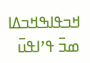ߞߏߟߊߒߞߏߡߊ ߘߏ߫ ߟߴߊߟߎ߫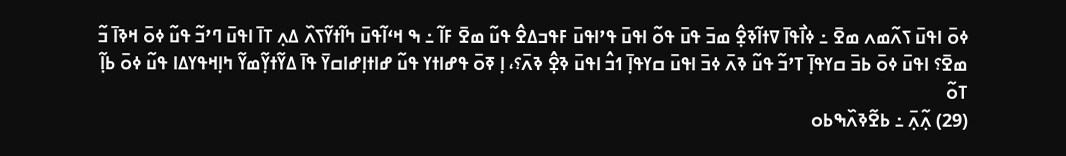ߦߋ߫ ߊߟߎ߫ ߖߍ߬ߘߍ ߘߐ߫ ߸ ߦߊ߯ߟߊ߫ ߜߙߊ߬ߢߐ߲߮ ߘߏ߫ ߟߎ߫ ߟߋ߬ ߊߟߎ߫ ߟߴߊߟߎ߫ ߓߟߏߡߐ߮ ߟߎ߬ ߘߐ߫ ߓߊ߬ ߸ ߒ ߞߵߊ߬ߟߎ߫ ߤߊ߬ߙߌ߬ߖߍ߰ ߡߍ߲ ߠߊ߫ ߊߟߎ߫ ߣߴߏ߬ ߟߎ߬ ߦߋ߫ ߞߢߊ߫ ߏ߬ ߘߐ߫؟ ߊߟߎ߫ ߦߋ߫ ߕߏ߫ ߛߌߟߊ߲߫ ߠߴߏ߬ ߟߎ߬ ߢߍ߫ ߦߏ߫ ߊߟߎ߫ ߛߌߟߊ߲߫ ߗߏ߮ ߊߟߎ߫ ߢߐ߲߮ ߢߍ߫؟، ߊ߲ ߧߋ߫ ߟߝߊߙߌ ߟߎ߬ ߝߊߙߊ߲ߝߊߛߌ߫ ߟߊ߫ ߡߌ߬ߙߌ߲߬ߘߌ߬ ߤߊ߲ߞߟߌߡߊ ߟߎ߬ ߦߋ߫ ߕߊ߲߬ ߠߋ߬
(29) ߍ߲߬ߍ߲߫ ߸ ߕߐ߬ߢߍ߰ߒߕߋ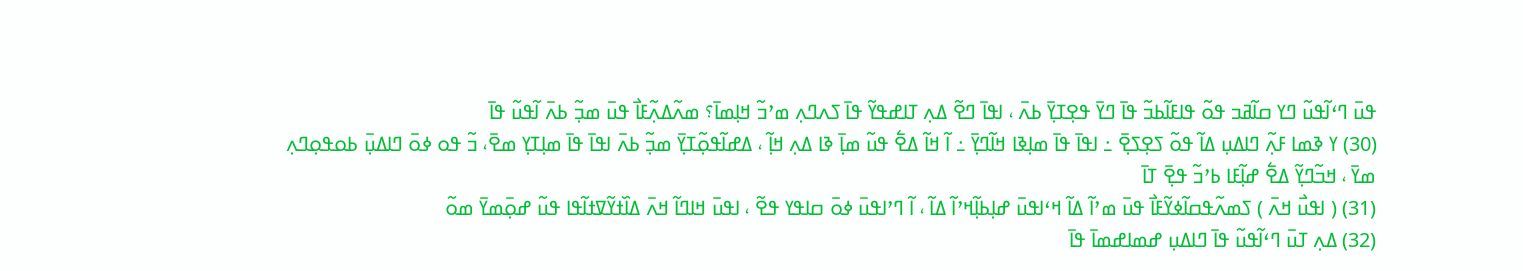ߟߎ߫ ߣߵߊ߬ߟߎ߬ ߣߌ ߛߊ߬ߥߏ ߟߋ߬ ߟߊߓߊ߬ߕߏ߬ ߟߊ߫ ߣߌ߫ ߟߐ߲ߠߌ߲߫ ߕߍ߫ ، ߊߟߊ߫ ߣߐ߬ ߡߍ߲ ߠߊߝߟߌ߬ ߟߊ߫ ߖߍߣߍ߲ ߘߴߏ߬ ߞߊ߲ߘߊ߫؟ ߘߍ߬ߡߍ߲߬ߓߊ߯ ߟߎ߫ ߘߏ߲߬ ߕߍ߫ ߊ߬ߟߎ߬ ߟߊ߫
(30) ߌ ߢߘߊ ߓߍ߲߬ ߣߊߡߎ߲ ߡߊ߬ ߟߋ߬ ߖߐ߲ߖߐ߲߫ ߸ ߊߟߊ߫ ߟߊ߫ ߘߊ߲ߢߊ ߞߊ߬ߣߌ߲߫ ߸ ߊ߬ ߞߊ߬ ߡߐ߱ ߟߎ߬ ߘߊ߲߫ ߢߊ ߡߍ߲ ߞߊ߲߬ ، ߡߝߊ߬ߟߋ߲߬ߠߌ߲߫ ߘߏ߲߬ ߕߍ߫ ߊߟߊ߫ ߟߊ߫ ߘߊ߲ߠߌ߲ ߘߐ߫، ߏ߬ ߟߋ ߦߋ߫ ߣߊߡߎ߲߫ ߕߋߟߋ߲ߣߍ߲ ߘߌ߫ ، ߞߏ߬ߣߌ߲߬ ߡߐ߱ ߝߊ߲߬ߓߊ ߕߴߏ߬ ߟߐ߲߫ ߠߊ߫
(31) ( ߊߟߎ߯ ߞߍ߫ ) ߖߘߍ߬ߟߛߊ߬ߦߌ߬ߓߊ߯ ߟߎ߫ ߘߴߊ߬ ߡߊ߬ ߞߵߊߟߎ߫ ߝߊ߲ߕߊ߲߬ߞߴߊ߬ ߡߊ߬ ، ߊ߬ ߣߴߊߟߎ߫ ߦߋ߫ ߛߊߟߌ ߟߐ߬ ، ߊߟߎ߫ ߞߊߣߊ߬ ߞߍ߫ ߡߊ߰ߙߌ߬ߜߙߊ߬ߟߊ ߟߎ߬ ߝߋ߲߫ߘߌ߫ ߘߋ߬
(32) ߡߍ߲ ߠߎ߫ ߣߵߊ߬ߟߎ߬ ߟߊ߫ ߣߊߡߎ߲ ߝߘߊߝߘߊ߫ ߟߊ߫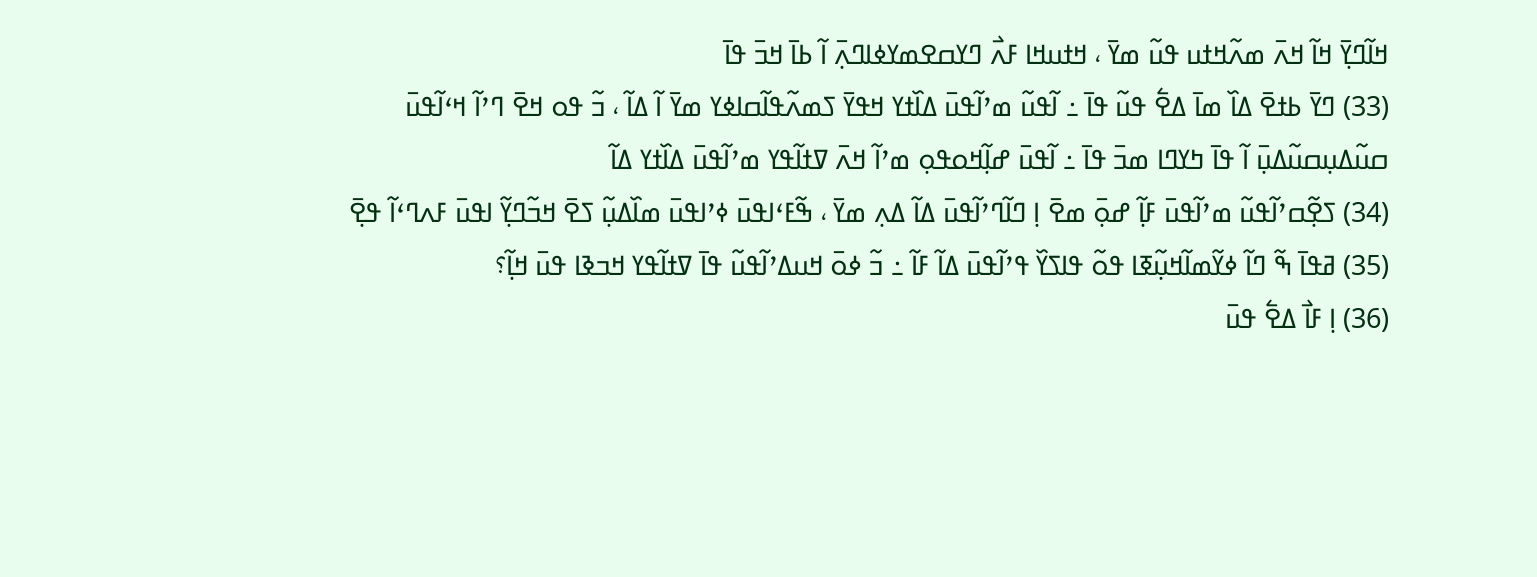ߞߊ߬ߣߌ߲߫ ߞߊ߬ ߞߍ߫ ߘߍ߬ߞߙߎ ߟߎ߬ ߘߌ߫ ، ߞߙߎߞߊ ߓߍ߯ ߣߌߛߐߘߌߦߊߣߍ߲߫ ߊ߬ ߕߊ߫ ߞߏ߫ ߟߊ߫
(33) ߣߌ߫ ߕߙߐ߫ ߡߊ߰ ߘߊ߫ ߡߐ߱ ߟߎ߬ ߟߊ߫ ߸ ߊ߬ߟߎ߬ ߘߴߊ߬ߟߎ߫ ߡߊ߰ߙߌ ߞߟߌ߫ ߖߘߍ߬ߟߊ߬ߛߊߦߌ ߘߌ߫ ߊ߬ ߡߊ߬ ، ߏ߬ ߟߋ ߞߐ߫ ߣߴߊ߬ ߞߵߊ߬ߟߎ߫ ߛߎ߬ߡߎ߲ߛߎ߬ߡߎ߲߫ ߊ߬ ߟߊ߫ ߤߌߣߊ ߘߏ߫ ߟߊ߫ ߸ ߊ߬ߟߎ߫ ߝߊ߲߬ߞߋߟߋ߲ ߘߴߊ߬ ߞߍ߫ ߜߙߊ߬ߟߌ ߘߴߊ߬ߟߎ߫ ߡߊ߰ߙߌ ߡߊ߬
(34) ߖߐ߲߬ߛߴߊ߬ߟߎ߬ ߘߴߊ߬ߟߎ߫ ߓߊ߲߬ ߝߋ߲߫ ߘߐ߫ ߊ߲ ߣߊ߬ߣߴߊ߬ߟߎ߫ ߡߊ߬ ߡߍ߲ ߘߌ߫ ، ߒ߬ߓߵߊߟߎ߫ ߦߴߊߟߎ߫ ߘߊ߰ߡߎ߲߬ ߖߐ߫ ߞߏ߬ߣߌ߲߬ ߊߟߎ߫ ߓߍߣߵߊ߬ ߟߐ߲߫
(35) ߥߟߊ߫ ߒ߬ ߣߊ߬ ߦߌ߬ߘߊ߬ߞߎ߲߬ߧߊ ߟߋ߬ ߟߊߖߌ߰ ߟߴߊ߬ߟߎ߫ ߡߊ߬ ߓߊ߬ ߸ ߏ߬ ߦߋ߫ ߞߎߡߴߊ߬ߟߎ߬ ߟߊ߫ ߜߙߊ߬ߟߌ ߞߏߢߊ ߟߎ߫ ߞߊ߲߬؟
(36) ߊ߲ ߓߊ߯ ߡߐ߱ ߟߎ߫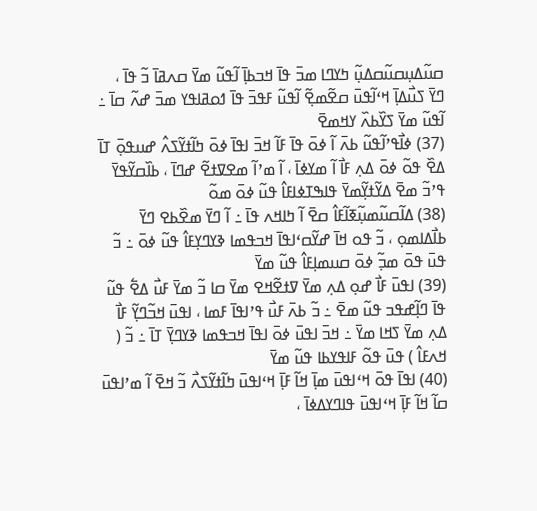ߛߎ߬ߡߎ߲ߛߎ߬ߛߡߎ߲߬ ߤߌߣߊ ߘߏ߫ ߟߊ߫ ߞߏߕߊ߲߫ ߊ߬ߟߎ߬ ߘߌ߫ ߛߍߥߊ߫ ߏ߬ ߟߊ߫ ، ߣߌ߫ ߖߎ߯ߡߊ߲߫ ߞߵߊ߬ߟߎ߫ ߛߐ߬ߘߐ߲߬ ߊ߬ߟߎ߬ ߓߟߏ߫ ߟߊ߫ ߗߋߥߊߟߌ ߘߏ߫ ߝߍ߬ ߛߊ߫ ߸ ߊ߬ߟߎ߬ ߘߌ߫ ߖߌ߰ߕߍ߰ ߌߞߘߐ߫
(37) ߦߊ߯ߟߴߊ߬ߟߎ߬ ߕߍ߫ ߊ߬ ߦߋ߫ ߟߊ߫ ߓߊ߬ ߞߏ߫ ߊߟߊ߫ ߦߋ߫ ߤߊ߬ߙߌ߬ߖߍ߮ ߝߎߟߋ߲߫ ߠߊ߫ ߡߐ߰ ߟߋ߬ ߦߋ߫ ߡߍ߲ ߓߊ߯ ߊ߬ ߘߌߦߊ߫ ، ߊ߬ ߘߴߊ߬ ߘߐߜߙߐ߬ ߝߣߊ߫ ، ߕߊ߰ߛߌ߬ߟߌ߫ ߟߴߏ߬ ߘߐ߫ ߡߌ߬ߙߌ߲߬ߘߌ߫ ߟߊߒߠߦߊߓߊ߮ ߟߎ߬ ߦߋ߫ ߘߋ߬
(38) ߡߊ߬ߛߎ߬ߘߎ߲߬ߧߊ߬ߓߊ߮ ߛߐ߫ ߊ߬ ߤߊߞߍ ߟߊ߫ ߸ ߊ߬ ߣߌ߫ ߘߐ߰ߕߐ ߣߌ߫ ߕߊ߯ߡߊߘߋ߲ ، ߏ߬ ߟߋ ߞߊ߫ ߝߌ߬ߛߵߊߟߊ߫ ߞߏߟߘߊ ߢߌߣߌ߲ߓߊ߮ ߟߎ߬ ߦߋ߫ ߸ ߏ߬ ߟߎ߫ ߟߋ߫ ߘߏ߲߬ ߦߋ߫ ߛߎߘߊ߲ߓߊ߮ ߟߎ߬ ߘߌ߫
(39) ߊߟߎ߫ ߓߊ߯ ߝߋ߲ ߡߍ߲ ߘߌ߫ ߜߙߐ߬ߞߐ ߘߌ߫ ߛߊ ߏ߬ ߘߌ߫ ߓߎ߯ ߡߐ߱ ߟߎ߬ ߟߊ߫ ߣߊ߲߬ߝߟߏ ߟߎ߬ ߘߐ߫ ߸ ߏ߬ ߕߍ߫ ߓߎ߯ ߟߴߊߟߊ߫ ߓߘߊ ، ߊߟߎ߫ ߞߏ߬ߣߌ߲߬ ߓߊ߯ ߡߍ߲ ߘߌ߫ ߖߞߊ ߘߌ߫ ߸ ߞߏ߫ ߊߟߎ߫ ߦߋ߫ ߊߟߊ߫ ߞߏߟߘߊ ߢߌߣߌ߲߫ ߠߊ߫ ߸ ߏ߬ ( ߞߍߓߊ߮ ) ߟߎ߫ ߟߋ߬ ߓߊߟߌߕߊ ߟߎ߬ ߘߌ߫
(40) ߊߟߊ߫ ߟߋ߫ ߞߵߊߟߎ߫ ߘߊ߲߫ ߞߊ߬ ߓߊ߲߫ ߞߵߊߟߎ߫ ߤߊ߬ߙߌ߬ߖߍ߯ ߏ߬ ߞߐ߫ ߊ߬ ߘߴߊߟߎ߫ ߛߊ߬ ߞߊ߬ ߓߊ߲߫ ߞߵߊߟߎ߫ ߟߊߣߌߡߦߊ߫ ،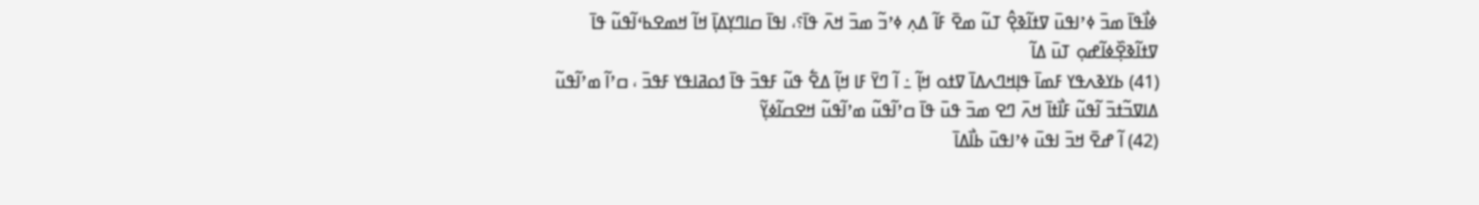ߦߊ߯ߟߊ߫ ߘߏ߫ ߦߴߊߟߎ߫ ߜߙߊ߬ߢߐ߲߮ ߠߎ߬ ߘߐ߫ ߓߊ߬ ߡߍ߲ ߦߴߏ߬ ߘߏ߫ ߞߍ߫ ߟߊ߫؟، ߊߟߊ߫ ߛߊߣߌ߲ߡߊ߲߫ ߞߊ߬ ߞߘߐߕߵߊ߬ߟߎ߬ ߟߊ߫ ߜߙߊ߬ߢߐ߲߰ߦߊ߬ߝߋ߲ ߠߎ߫ ߡߊ߬
(41) ߕߌߢߍߟߌ ߓߘߊ߫ ߟߊ߲ߞߣߍߡߊ߫ ߜߙߋ ߞߊ߲߬ ߸ ߊ߬ ߣߌ߫ ߓߊ ߞߊ߲߬ ߡߐ߱ ߟߎ߬ ߓߟߏ߫ ߟߊ߫ ߗߋߥߊߟߌ ߓߟߏ߫ ، ߛߴߊ߬ ߘߴߊ߬ߟߎ߬ ߡߊߜߏ߬ߙߏ߫ ߊ߬ߟߎ߬ ߓߊ߯ߙߊ߫ ߞߍ߫ ߣߐ ߘߏ߫ ߟߎ߫ ߟߊ߫ ߛߴߊ߬ߟߎ߬ ߘߴߊ߬ߟߎ߬ ߞߐߛߊ߬ߦߌ߲߬
(42) ߊ߬ ߝߐ߫ ߞߏ߫ ߊߟߎ߫ ߦߴߊߟߎ߫ ߕߊ߯ߡߊ߫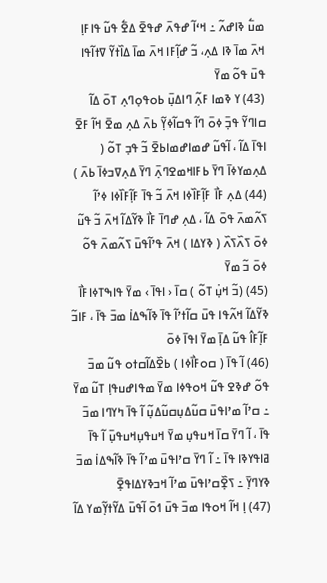ߘߎ߱ ߢߊߝߍ߬ ߸ ߞߵߊ߬ ߝߟߍ߫ ߝߟߐ߫ ߡߐ߱ ߟߎ߬ ߟߊߓߊ߲ ߞߍ߫ ߘߊ߫ ߢߊ ߡߍ߲، ߏ߬ ߝߊ߲߬ߓߊ ߞߍ߫ ߘߊ߫ ߡߊ߰ߙߌ߬ ߜߙߊ߬ߟߊ ߟߎ߫ ߟߋ߬ ߘߌ߫
(43) ߌ ߢߘߊ ߓߍ߲߬ ߣߊߡߎ߲߫ ߕߋߟߋ߲ߣߍ߲ ߠߋ߫ ߡߊ߬ ߛߊߣߌ߬ ߟߏ߲߫ ߦߋ߫ ߣߊ߬ ߟߛߊ߬ߦߌ߲߬ ߕߍ߫ ߡߍ߲ ߘߐ߫ ߞߊ߬ ߓߐ߫ ߊߟߊ߫ ߡߊ߬ ، ߊ߬ߟߎ߬ ߝߘߊߝߘߊߕߐ߫ ߏ߬ ߟߏ߲ ߠߋ߬ ( ߡߍ߲ߘߌߦߊ߫ ߣߌ߫ ߕߓߊߞߘߐߣߍ߲߫ ߣߌ߫ ߡߍ߲ߜߏߦߊ߫ ߕߍ߫ )
(44) ߡߍ߲ ߓߊ߯ ߓߊ߲߬ߓߊ߰ߦߊ ߞߍ߫ ߏ߬ ߟߊ߫ ߓߊ߲߬ߓߊ߰ߦߊ ߦߴߊ߬ ߖߍ߬ߘߍ߫ ߟߋ߫ ߡߊ߬ ، ߡߍ߲ ߝߣߊ߫ ߓߊ߯ ߢߌ߬ߡߊ߬ ߞߍ߫ ߏ߬ ߟߎ߬ ߦߋ߫ ߖߍ߰ߖߍ߰ ( ߢߌߡߊ ) ߞߍ߫ ߟߴߊ߬ߟߎ߫ ߖߍ߬ߘߍ߫ ߟߋ߬ ߦߋ߫ ߏ߬ ߘߌ߫
(45) (ߏ߬ ߞߎ߲߭ ߠߋ߬ ) ߛߊ߫ ‹ ߊߟߊ߫ › ߘߌ߫ ߟߊߒߠߦߊߓߊ߯ ߢߌ߬ߡߊ߬ ߞߍ߬ߟߊ ߟߎ߫ ߛߊ߬ߙߴߊ߬ ߟߊ߫ ߢߊ߬ߒߡߊ߭ ߘߏ߫ ߟߊ߫ ، ߓߊߏ߬ ߓߊ߲߬ߓߊ߮ ߟߎ߬ ߡߊ߲߫ ߘߌ߫ ߊߟߊ߫ ߦߋ߫
(46) ߊ߬ ߟߊ߫ ( ߛߋߓߊ߯ߦߊ ) ߕߐ߰ߡߊ߬ߛߙߋ ߟߎ߬ ߘߏ߫ ߟߋ߬ ߝߢߐ ߟߎ߬ ߞߋߟߦߊ ߘߌ߫ ߘߟߊߝߎߟߊ߲ ߠߎ߬ ߘߌ߫ ߸ ߛߴߊ߬ ߘߴߊߟߎ߫ ߛߎ߬ߡߎ߲ߛߎ߬ߡߎ߲߬ ߊ߬ ߟߊ߫ ߤߌߣߊ ߘߏ߫ ߟߊ߫ ، ߊ߬ ߣߌ߫ ߛߊ߫ ߞߎߟߎ߲ ߘߌ߫ ߞߎߟߎ߲ߞߎߟߎ߲߫ ߊ߬ ߟߊ߫ ߥߊߟߌߢߊ ߟߊ߫ ߸ ߊ߬ ߣߌ߫ ߛߴߊߟߎ߫ ߘߴߊ߬ ߟߊ߫ ߢߊ߬ߒߡߊ߭ ߘߏ߫ ߢߌߣߌ߲߫ ߸ ߖߐ߲߰ߛߴߊߟߎ߫ ߘߴߊ߬ ߞߏߢߌߡߊߟߐ߲߫
(47) ߊ߲ ߞߊ߬ ߞߋߟߊ ߘߏ߫ ߟߎ߫ ߗߋ߫ ߊ߬ߟߎ߫ ߡߌ߬ߙߌ߲߬ߘߌ ߡߊ߬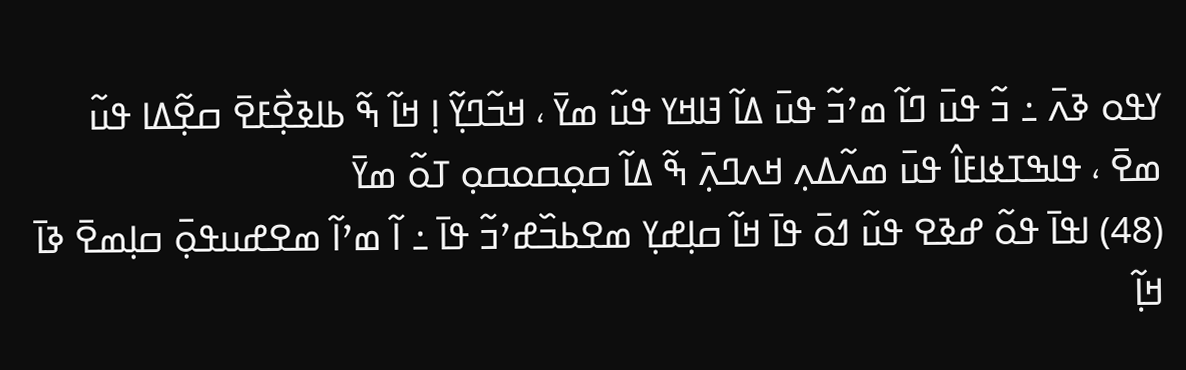ߌߟߋ ߢߍ߫ ߸ ߏ߬ ߟߎ߫ ߣߊ߬ ߘߴߏ߬ ߟߎ߫ ߡߊ߬ ߔߊߞߌ ߟߎ߬ ߘߌ߫ ، ߞߏ߬ߣߌ߲߬ ߊ߲ ߞߊ߬ ߒ߬ ߕߊߢߐ߲߯ߓߐ߫ ߛߐ߲߬ߡߊ ߟߎ߬ ߘߐ߫ ، ߟߊߒߠߦߊߓߊ߮ ߟߎ߫ ߘߍ߬ߡߍ߲ ߞߍߣߍ߲߫ ߒ߬ ߡߊ߬ ߛߋ߲ߛߋߛߋ߲ ߠߋ߬ ߘߌ߫
(48) ߊߟߊ߫ ߟߋ߬ ߝߢߐ ߟߎ߬ ߗߋ߫ ߟߊ߫ ߞߊ߬ ߛߊ߲ߝߌ߲ ߘߐߕߏ߰ߝߴߏ߬ ߟߊ߫ ߸ ߊ߬ ߘߴߊ߬ ߘߐߝߎߟߋ߲߫ ߛߊ߲ߘߐ߫ ߢߊ߫ ߞߊ߲߬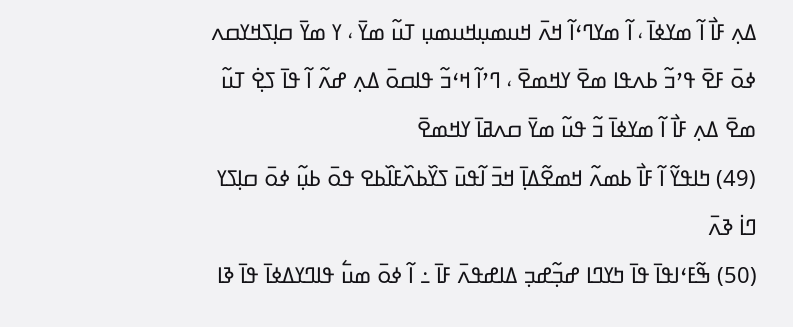ߡߍ߲ ߓߊ߯ ߊ߬ ߘߌߦߊ߫ ، ߊ߬ ߘߌߣߵߊ߬ ߞߍ߫ ߞߎߘߎ߲ߞߎߘߎ߲ ߠߎ߬ ߘߌ߫ ، ߌ ߘߌ߫ ߛߊ߲ߖߞߌߛߍ ߦߋ߫ ߓߐ߫ ߟߴߏ߬ ߕߍߟߊ ߘߐ߫ ߌߞߘߐ߫ ، ߣߴߊ߬ ߞߵߏ߬ ߟߊߛߋ߫ ߡߍ߲ ߝߍ߬ ߊ߬ ߟߊ߫ ߖߐ߲߭ ߠߎ߬ ߘߐ߫ ߡߍ߲ ߓߊ߯ ߊ߬ ߘߌߦߊ߫ ߏ߬ ߟߎ߬ ߘߌ߫ ߛߍߥߊ߫ ߌߞߘߐ߫
(49) ߤߊߟߌ߬ ߊ߬ ߓߊ߯ ߕߘߍ߬ ߞߘߐ߬ߡߊ߲߫ ߞߏ߫ ߊ߬ߟߎ߫ ߖߌ߰ߕߍ߰ߓߊ߰ߕߐ ߟߋ߫ ߕߎ߲߬ ߦߋ߫ ߛߊ߲ߖߌ ߣߊ߭ ߢߍ߫
(50) ߒ߬ߓߵߊߟߊ߫ ߟߊ߫ ߤߌߣߊ ߝߏ߲߬ߝߏ߲ ߡߊߝߟߍ߫ ߓߊ߫ ߸ ߊ߬ ߦߋ߫ ߘߎ߱ ߟߊߣߌߡߦߊ߫ ߟߊ߫ ߢߊ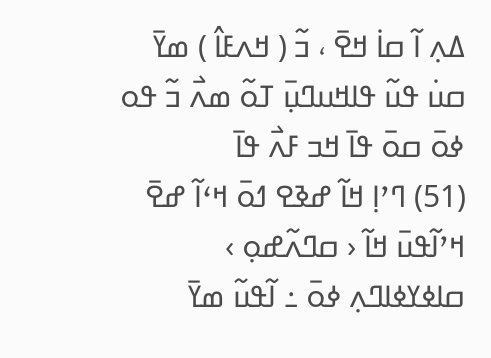ߡߍ߲ ߊ߬ ߛߊ߭ ߞߐ߫ ، ߏ߬ ( ߞߍߓߊ߮ ) ߘߌ߫ ߛߎ߭ ߟߎ߬ ߟߊߞߎߣߎ߲߫ ߠߋ߬ ߘߍ߯ ߏ߬ ߟߋ ߦߋ߫ ߛߋ߫ ߟߊ߫ ߞߏ ߓߍ߯ ߟߊ߫
(51) ߣߴߊ߲ ߞߊ߬ ߝߢߐ ߗߋ߫ ߞߵߊ߬ ߝߐ߫ ߞߴߊ߬ߟߎ߫ ߞߊ߬ ‹ ߛߣߍ߬ߝߋ߲ › ߛߊߦߌߦߊߣߍ߲ ߦߋ߫ ߸ ߊ߬ߟߎ߬ ߘߌ߫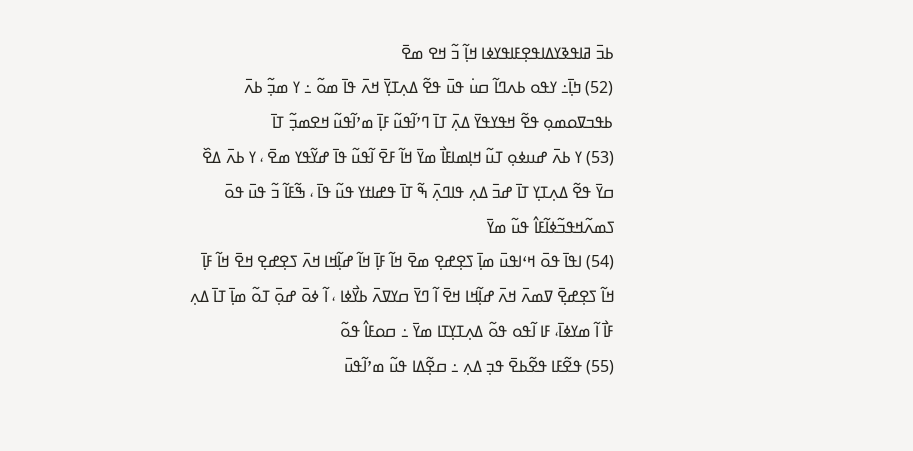ߕߏ߫ ߥߊߟߢߌߡߊߟߐ߲ߓߊߟߌߦߊ ߞߊ߲߬ ߏ߬ ߞߐ ߘߐ߫
(52) ߤߊ߲߫߸ ߌߟߋ ߕߍߣߊ߬ ߛߎ߭ ߟߎ߫ ߟߐ߬ ߡߍ߲ߠߌ߲߫ ߞߍ߫ ߟߊ߫ ߘߋ߬ ߸ ߌ ߘߏ߲߬ ߕߍ߫ ߕߟߏߜߋߘߋ߲ ߟߐ߬ ߞߟߌߟߌ߫ ߡߍ߲߫ ߠߊ߫ ߣߴߊ߬ߟߎ߬ ߓߊ߲߫ ߘߴߊ߬ߟߎ߬ ߞߐߘߏ߲߬ ߠߊ߫
(53) ߌ ߕߍ߫ ߝߎߦߋ߲ ߠߎ߬ ߞߊ߲ߘߊߓߊ߯ ߘߌ߫ ߞߊ߬ ߓߐ߫ ߊ߬ߟߎ߬ ߟߊ߫ ߝߌ߬ߟߌ ߘߐ߫ ، ߌ ߕߍ߫ ߡߐ߰ ߛߌ߫ ߟߐ߬ ߡߍ߲ߠߌ߲ ߠߊ߫ ߝߏ߫ ߡߍ߲ ߟߊߣߍ߲߫ ߒ߬ ߠߊ߫ ߟߝߊߙߌ ߟߎ߬ ߟߊ߫ ، ߒ߬ߓߊ߬ ߏ߬ ߟߎ߫ ߟߋ߫ ߖߘߍ߬ߞߟߏ߬ߦߊ߬ߓߊ߮ ߟߎ߬ ߘߌ߫
(54) ߊߟߊ߫ ߟߋ߫ ߞߵߊߟߎ߫ ߘߊ߲߫ ߖߐ߲ߝߐ߲ ߘߐ߫ ߞߊ߬ ߓߊ߲߫ ߞߊ߬ ߝߊ߲߬ߞߊ ߞߍ߫ ߖߐ߲ߝߐ߲ ߞߐ߫ ߞߊ߬ ߓߊ߲߫ ߞߊ߬ ߖߐ߲ߝߐ߲߫ ߜߘߍ߫ ߞߍ߫ ߝߊ߲߬ߞߊ ߞߐ߫ ߊ߬ ߣߌ߫ ߛߌߜߍ߫ ߕߌ߯ߦߊ ، ߊ߬ ߦߋ߫ ߝߋ߲߫ ߠߋ߬ ߘߊ߲߫ ߠߊ߫ ߡߍ߲ ߓߊ߯ ߊ߬ ߘߌߦߊ߫، ߓߊ ߊ߬ߟߋ ߟߋ߬ ߡߍ߲ߠߌ߲ߠߊ ߘߌ߫ ߸ ߛߋߓߊ߮ ߟߋ߬
(55) ߟߐ߬ߓߊ ߟߐ߬ߕߐ߫ ߟߏ߲ ߡߍ߲ ߸ ߛߐ߲߬ߡߊ ߟߎ߬ ߘߴߊ߬ߟߎ߫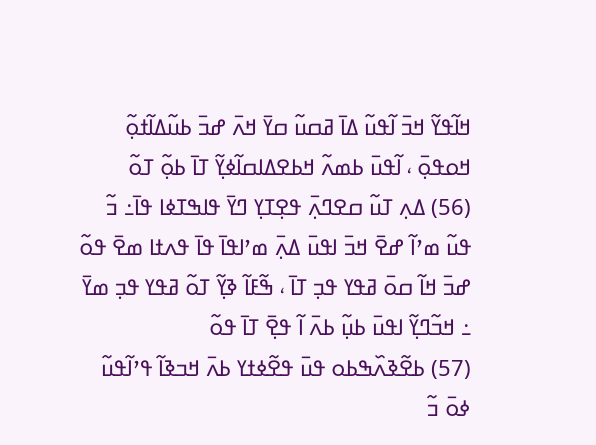ߞߊ߬ߟߌ߬ ߞߏ߫ ߊ߬ߟߎ߬ ߡߊ߫ ߥߛߎ߬ ߛߌ߫ ߞߍ߫ ߝߏ߫ ߕߎ߬ߡߊ߬ߙߋ߲߬ ߞߋߟߋ߲߫ ، ߊ߬ߟߎ߫ ߕߘߍ߬ ߞߕߐߡߊߛߊ߬ߦߌ߲߬ ߠߊ߫ ߕߋ߲߬ ߠߋ߬
(56) ߡߍ߲ ߠߎ߬ ߛߐߣߍ߲߫ ߟߐ߲ߠߌ߲ ߣߌ߫ ߟߊߒߠߦߊ ߟߊ߫߸ ߏ߬ ߟߎ߬ ߘߴߊ߬ ߝߐ߫ ߞߏ߫ ߊߟߎ߫ ߡߍ߲߫ ߘߴߊߟߊ߫ ߟߊ߫ ߟߍߙߊ ߘߐ߫ ߟߋ߬ ߝߏ߫ ߞߊ߬ ߛߋ߫ ߥߟߌ ߟߏ߲ ߠߊ߫ ، ߒ߬ߓߊ߬ ߢߌ߲߬ ߠߋ߬ ߥߟߌ ߟߏ߲ ߘߌ߫ ߸ ߞߏ߬ߣߌ߲߬ ߊߟߎ߫ ߕߎ߲߬ ߕߍ߫ ߊ߬ ߟߐ߲߫ ߠߊ߫ ߟߋ߬
(57) ߕߐ߬ߢߍ߰ߒߕߋ ߟߎ߫ ߟߐ߬ߦߙߌ ߕߍ߫ ߞߏߢߊ߬ ߟߴߊ߬ߟߎ߬ ߦߋ߫ ߏ߬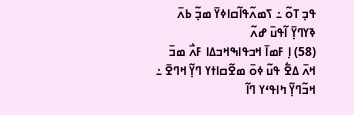ߟߏ߲ ߠߋ߬ ߸ ߖߘߍ߬ߟߊ߬ߛߊߦߌ߫ ߘߏ߲߬ ߕߍ߫ ߢߌߣߌ߲߫ ߊ߬ߟߎ߫ ߝߍ߬
(58) ߊ߲ ߓߘߊ߫ ߞߏߟߊߒߞߏߡߊ ߓߍ߯ ߘߏ߫ ߞߍ߫ ߡߐ߱ ߟߎ߬ ߦߋ߫ ߘߐ߬ߛߊߙߌ ߣߌ߲߬ ߞߣߐ߫ ߸ ߞߏ߬ߣߌ߲߬ ߤߊߟߵߌ ߣߊ߬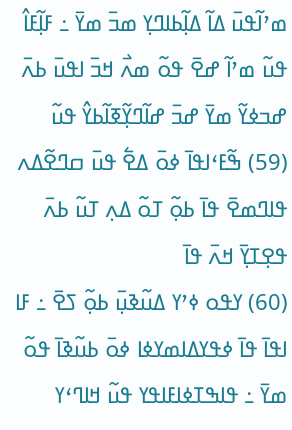ߘߴߊ߬ߟߎ߫ ߡߊ߬ ߡߊ߲߬ߕߊߣߌ߲ ߘߏ߫ ߘߌ߫ ߸ ߓߊ߲߬ߓߊ߮ ߟߎ߬ ߘߴߊ߬ ߝߐ߫ ߟߋ߬ ߘߍ߯ ߞߏ߫ ߊߟߎ߫ ߕߍ߫ ߝߏߦߌ߬ ߘߌ߫ ߝߏ߫ ߝߊ߬ߣߌ߲߬ߧߊ߬ߕߌ߮ ߟߎ߬
(59) ߒ߬ߓߵߊߟߊ߫ ߦߋ߫ ߡߐ߱ ߟߎ߫ ߛߣߐ߬ߡߍ ߟߊߣߘߐ߫ ߟߊ߫ ߕߋ߲߬ ߠߋ߬ ߡߍ߲ ߠߎ߬ ߕߍ߫ ߟߐ߲ߠߌ߲߫ ߞߍ߫ ߟߊ߫
(60) ߌߟߋ ߦߴߌ ߡߎ߬ߢߎ߲߫ ߕߋ߲߬ ߖߐ߫ ߸ ߓߊ ߊߟߊ߫ ߟߊ߫ ߦߟߌߡߊߘߌߦߊ ߦߋ߫ ߕߎ߬ߢߊ߫ ߟߋ߬ ߘߌ߫ ߸ ߟߊߒߠߦߊߓߊߟߌ ߟߎ߬ ߞߊߣߵߌ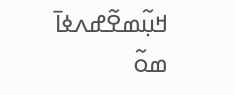ߞߎ߲߬ߘߐ߬ߝߍߦߊ߫ ߘߋ߬